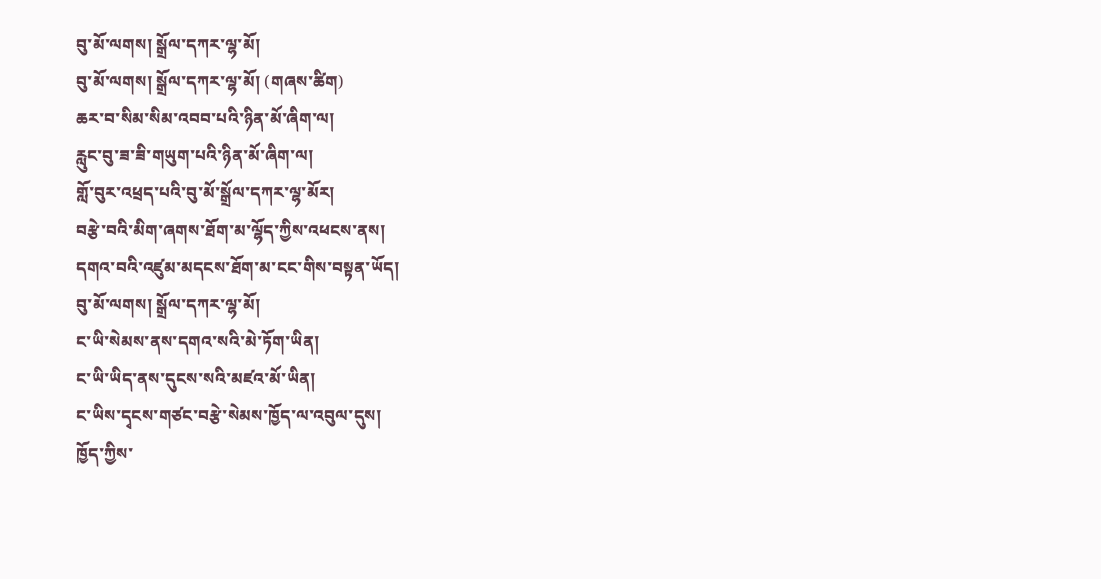བུ་མོ་ལགས། སྒྲོལ་དཀར་ལྷ་མོ།
བུ་མོ་ལགས། སྒྲོལ་དཀར་ལྷ་མོ། (གཞས་ཚིག)
ཆར་བ་སིམ་སིམ་འབབ་པའི་ཉིན་མོ་ཞིག་ལ།
རླུང་བུ་ཟ་ཟི་གཡུག་པའི་ཉིན་མོ་ཞིག་ལ།
གློ་བུར་འཕྲད་པའི་བུ་མོ་སྒྲོལ་དཀར་ལྷ་མོར།
བརྩེ་བའི་མིག་ཞགས་ཐོག་མ་ལྷོད་ཀྱིས་འཕངས་ནས།
དགའ་བའི་འཛུམ་མདངས་ཐོག་མ་ངང་གིས་བསྟན་ཡོད།
བུ་མོ་ལགས། སྒྲོལ་དཀར་ལྷ་མོ།
ང་ཡི་སེམས་ནས་དགའ་སའི་མེ་ཏོག་ཡིན།
ང་ཡི་ཡིད་ནས་དུངས་སའི་མཛའ་མོ་ཡིན།
ང་ཡིས་དྭངས་གཙང་བརྩེ་སེམས་ཁྱོད་ལ་འབུལ་དུས།
ཁྱོད་ཀྱིས་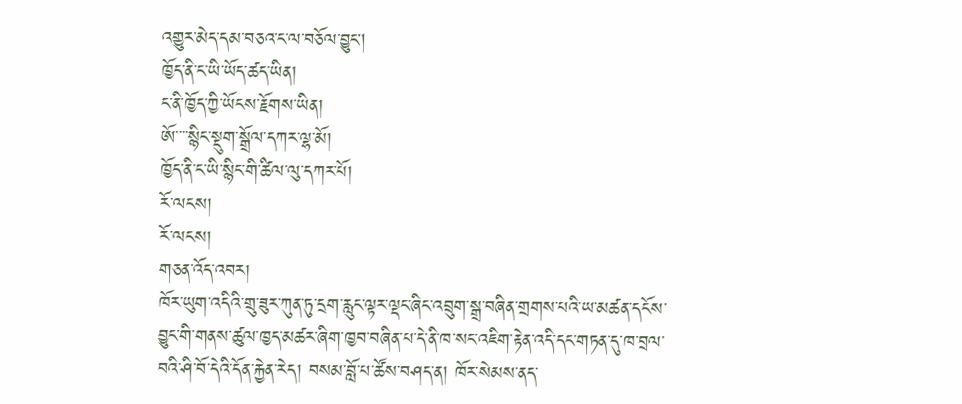འགྱུར་མེད་དམ་བཅའ་ང་ལ་བཅོལ་བྱུང།
ཁྱོད་ནི་ང་ཡི་ཡོད་ཚད་ཡིན།
ང་ནི་ཁྱོད་ཀྱི་ཡོངས་རྗོགས་ཡིན།
ཨོ་་་་སྙིང་སྡུག་སྒྲོལ་དཀར་ལྷ་མོ།
ཁྱོད་ནི་ང་ཡི་སྙིང་གི་ཚིལ་ལུ་དཀར་པོ།
རོ་ལངས།
རོ་ལངས།
གཅན་འོད་འབར།
ཁོར་ཡུག་འདིའི་གྲུ་ཟུར་ཀུན་ཏུ་དྲག་རླུང་ལྟར་ལྡང་ཞིང་འབྲུག་སྒྲ་བཞིན་གྲགས་པའི་ཡ་མཚན་དངོས་བྱུང་གི་གནས་ཚུལ་ཁྱད་མཚར་ཞིག་ཁྱབ་བཞིན་པ་དེ་ནི་ཁ་སང་འཇིག་རྟེན་འདི་དང་གཏན་དུ་ཁ་བྲལ་བའི་ཤི་བོ་དེའི་དོན་རྐྱེན་རེད། བསམ་བློ་པ་ཚོས་བཤད་ན། ཁོར་སེམས་ནད་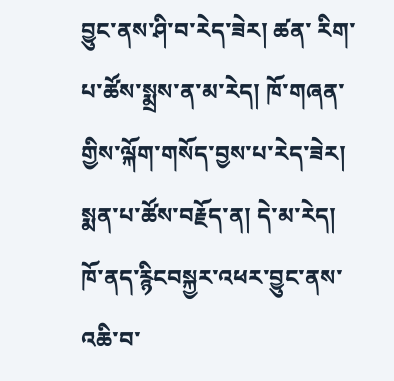བྱུང་ནས་ཤི་བ་རེད་ཟེར། ཚན་ རིག་པ་ཚོས་སྨྲས་ན་མ་རེད། ཁོ་གཞན་གྱིས་ལྐོག་གསོད་བྱས་པ་རེད་ཟེར། སྨན་པ་ཚོས་བརྗོད་ན། དེ་མ་རེད། ཁོ་ནད་རྙིངབསྐྱར་འཕར་བྱུང་ནས་འཆི་བ་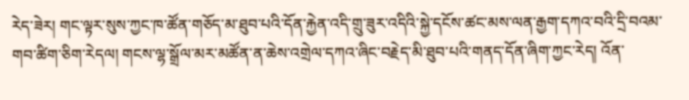རེད་ཟེར། གང་ལྟར་སུས་ཀྱང་ཁ་ཚོན་གཅོད་མ་ཐུབ་པའི་དོན་རྐྱེན་འདི་གྲུ་ཟུར་འདིའི་སྐྱེ་དངོས་ཚང་མས་ལན་རྒྱག་དཀའ་བའི་དྲི་བའམ་གབ་ཚིག་ཅིག་རེདལ། གངས་ལྷ་སྒྲོལ་མར་མཚོན་ན་ཆེས་འགྲེལ་དཀའ་ཞིང་བརྗེད་མི་ཐུབ་པའི་གནད་དོན་ཞིག་ཀྱང་རེད། འོན་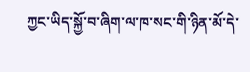ཀྱང་ཡིད་སྐྱོ་བ་ཞིག་ལ་ཁ་སང་གི་ཉིན་མོ་དེ་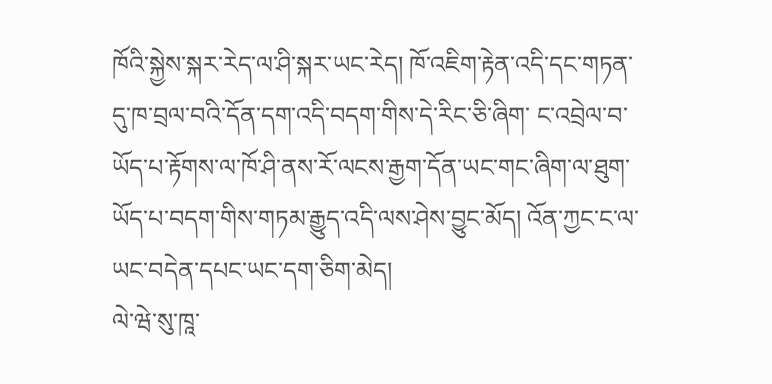ཁོའི་སྐྱེས་སྐར་རེད་ལ་ཤི་སྐར་ཡང་རེད། ཁོ་འཇིག་རྟེན་འདི་དང་གཏན་དུ་ཁ་བྲལ་བའི་དོན་དག་འདི་བདག་གིས་དེ་རིང་ཅི་ཞིག་ ང་འབྲེལ་བ་ཡོད་པ་རྟོགས་ལ་ཁོ་ཤི་ནས་རོ་ལངས་རྒྱག་དོན་ཡང་གང་ཞིག་ལ་ཐུག་ཡོད་པ་བདག་གིས་གཏམ་རྒྱུད་འདི་ལས་ཤེས་བྱུང་མོད། འོན་ཀྱང་ང་ལ་ཡང་བདེན་དཔང་ཡང་དག་ཅིག་མེད།
ལེ་ཝེ་སུ་ཁཱ་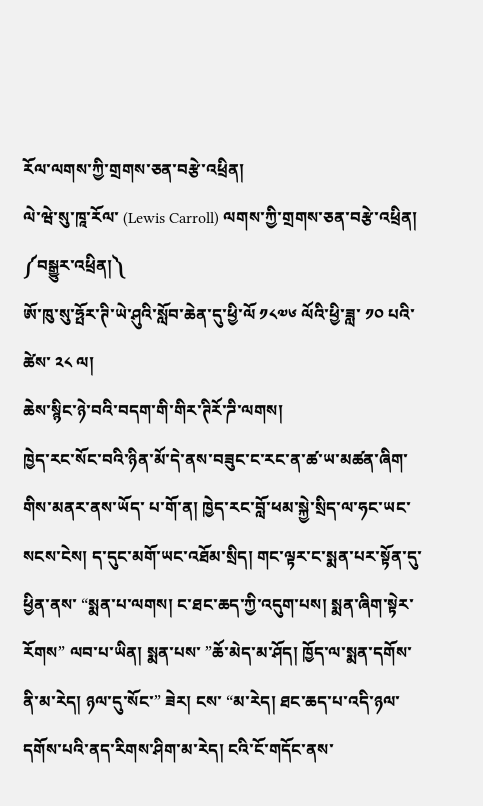རོལ་ལགས་ཀྱི་གྲགས་ཅན་བརྩེ་འཕྲིན།
ལེ་ཝེ་སུ་ཁཱ་རོལ་ (Lewis Carroll) ལགས་ཀྱི་གྲགས་ཅན་བརྩེ་འཕྲིན། ༼བསྒྱུར་འཕྲིན།༽
ཨོ་ཁུ་སུ་ཧྤོར་ཊི་ཡེ་ཤུའི་སློབ་ཆེན་དུ་ཕྱི་ལོ ༡༨༧༦ ལོའི་ཕྱི་ཟླ་ ༡༠ པའི་ཚེས་ ༢༨ ལ།
ཆེས་སྙིང་ཉེ་བའི་བདག་གི་གིར་ཊིརོ་ཌི་ལགས།
ཁྱེད་རང་སོང་བའི་ཉིན་མོ་དེ་ནས་བཟུང་ང་རང་ན་ཚ་ཡ་མཚན་ཞིག་གིས་མནར་ནས་ཡོད་ པ་གོ་ན། ཁྱེད་རང་བློ་ཕམ་སྐྱེ་སྲིད་ལ་ཧང་ཡང་སངས་ངེས། ད་དུང་མགོ་ཡང་འཐོམ་སྲིད། གང་ལྟར་ང་སྨན་པར་སྟོན་དུ་ཕྱིན་ནས་ “སྨན་པ་ལགས། ང་ཐང་ཆད་ཀྱི་འདུག་པས། སྨན་ཞིག་སྟེར་རོགས” ལབ་པ་ཡིན། སྨན་པས་ ”ཆོ་མེད་མ་ཤོད། ཁྱོད་ལ་སྨན་དགོས་ནི་མ་རེད། ཉལ་དུ་སོང་” ཟེར། ངས་ “མ་རེད། ཐང་ཆད་པ་འདི་ཉལ་དགོས་པའི་ནད་རིགས་ཤིག་མ་རེད། ངའི་ངོ་གདོང་ནས་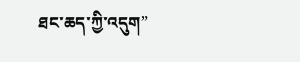ཐང་ཆད་ཀྱི་འདུག”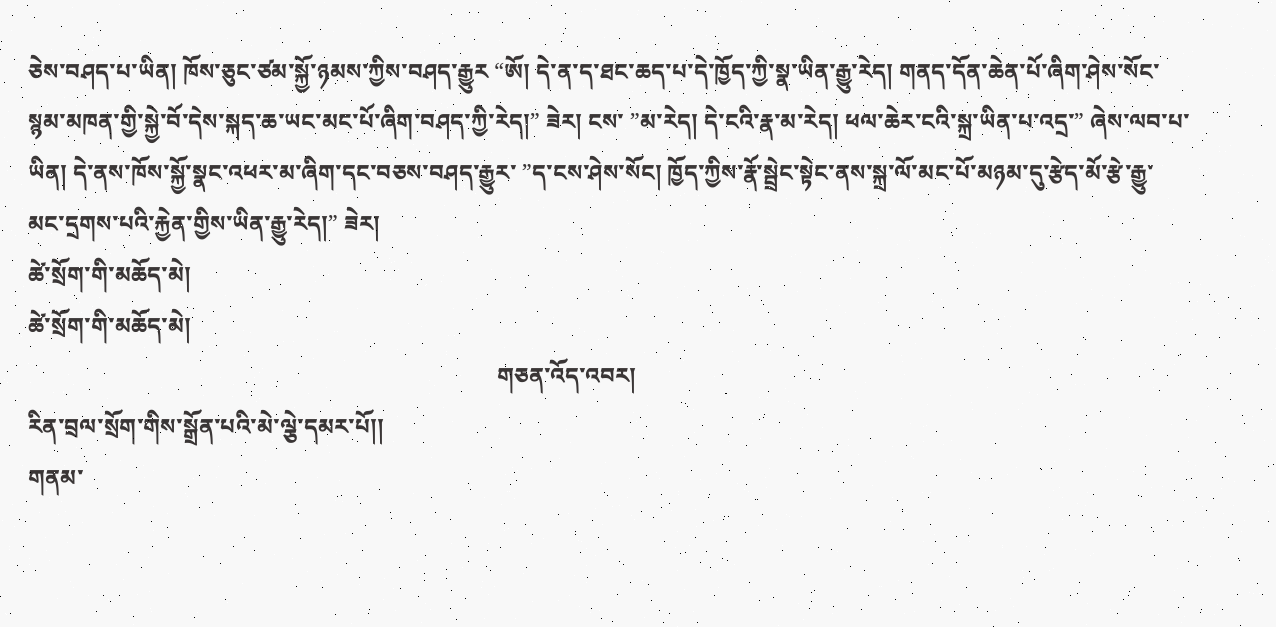ཅེས་བཤད་པ་ཡིན། ཁོས་ཅུང་ཙམ་སྐྱོ་ཉམས་ཀྱིས་བཤད་རྒྱུར “ཨོ། དེ་ན་ད་ཐང་ཆད་པ་དེ་ཁྱོད་ཀྱི་སྣ་ཡིན་རྒྱུ་རེད། གནད་དོན་ཆེན་པོ་ཞིག་ཤེས་སོང་སྙམ་མཁན་གྱི་སྐྱེ་བོ་དེས་སྐད་ཆ་ཡང་མང་པོ་ཞིག་བཤད་ཀྱི་རེད།” ཟེར། ངས་ ”མ་རེད། དེ་ངའི་རྣ་མ་རེད། ཕལ་ཆེར་ངའི་སྐྲ་ཡིན་པ་འདྲ་” ཞེས་ལབ་པ་ཡིན། དེ་ནས་ཁོས་སྐྱོ་སྣང་འཕར་མ་ཞིག་དང་བཅས་བཤད་རྒྱུར་ ”ད་ངས་ཤེས་སོང། ཁྱོད་ཀྱིས་རྣོ་སྦྲེང་སྟེང་ནས་སྐྲ་ལོ་མང་པོ་མཉམ་དུ་རྩེད་མོ་རྩེ་རྒྱུ་མང་དྲགས་པའི་རྐྱེན་གྱིས་ཡིན་རྒྱུ་རེད།” ཟེར།
ཚེ་སྲོག་གི་མཆོད་མེ།
ཚེ་སྲོག་གི་མཆོད་མེ།
                                                                                  གཅན་འོད་འབར།
རིན་བྲལ་སྲོག་གིས་སྒྲོན་པའི་མེ་ལྕེ་དམར་པོ།།
གནམ་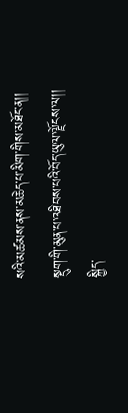སའི་མཚམས་ནས་མཆེད་པ་མིག་གིས་མཐོང་ན།།
སྡུག་གི་མུན་པ་འཐིབས་པའི་བོད་ཡུལ་ལྗོངས་ལ།།
སྐྱིད་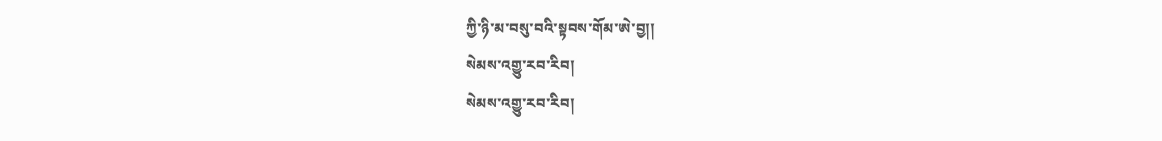ཀྱི་ཉི་མ་བསུ་བའི་སྟབས་གོམ་ཨེ་བྱ།།
སེམས་འགྱུ་རབ་རིབ།
སེམས་འགྱུ་རབ་རིབ།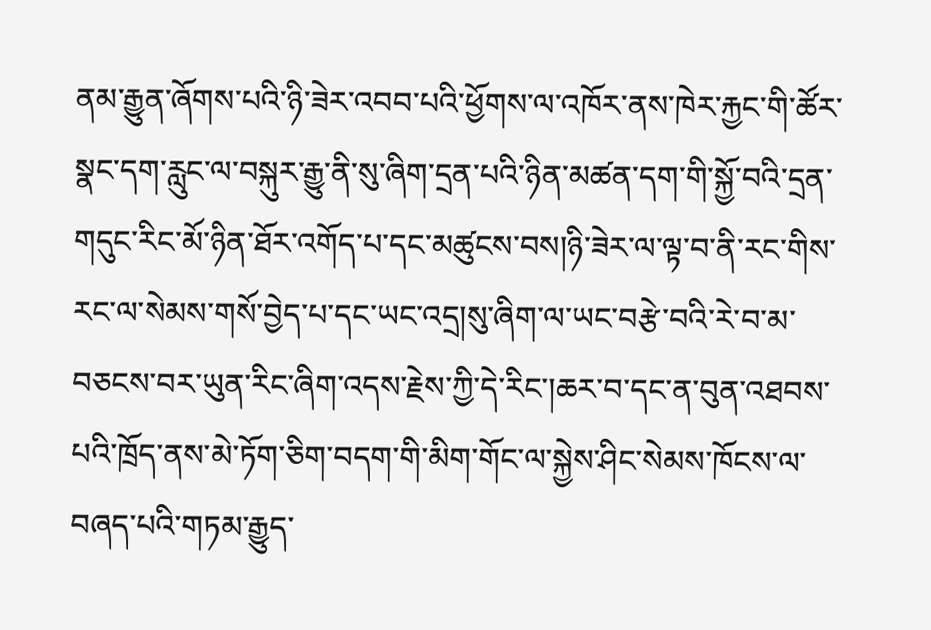ནམ་རྒྱུན་ཞོགས་པའི་ཉི་ཟེར་འབབ་པའི་ཕྱོགས་ལ་འཁོར་ནས་ཁེར་རྐྱང་གི་ཚོར་སྣང་དག་རླུང་ལ་བསྐུར་རྒྱུ་ནི་སུ་ཞིག་དྲན་པའི་ཉིན་མཚན་དག་གི་སྐྱོ་བའི་དྲན་གདུང་རིང་མོ་ཉིན་ཐོར་འགོད་པ་དང་མཚུངས་བས།ཉི་ཟེར་ལ་ལྟ་བ་ནི་རང་གིས་རང་ལ་སེམས་གསོ་བྱེད་པ་དང་ཡང་འདྲ།སུ་ཞིག་ལ་ཡང་བརྩེ་བའི་རེ་བ་མ་བཅངས་བར་ཡུན་རིང་ཞིག་འདས་རྗེས་ཀྱི་དེ་རིང་།ཆར་བ་དང་ན་བུན་འཐབས་པའི་ཁྲོད་ནས་མེ་ཏོག་ཅིག་བདག་གི་མིག་གོང་ལ་སྐྱེས་ཤིང་སེམས་ཁོངས་ལ་བཞད་པའི་གཏམ་རྒྱུད་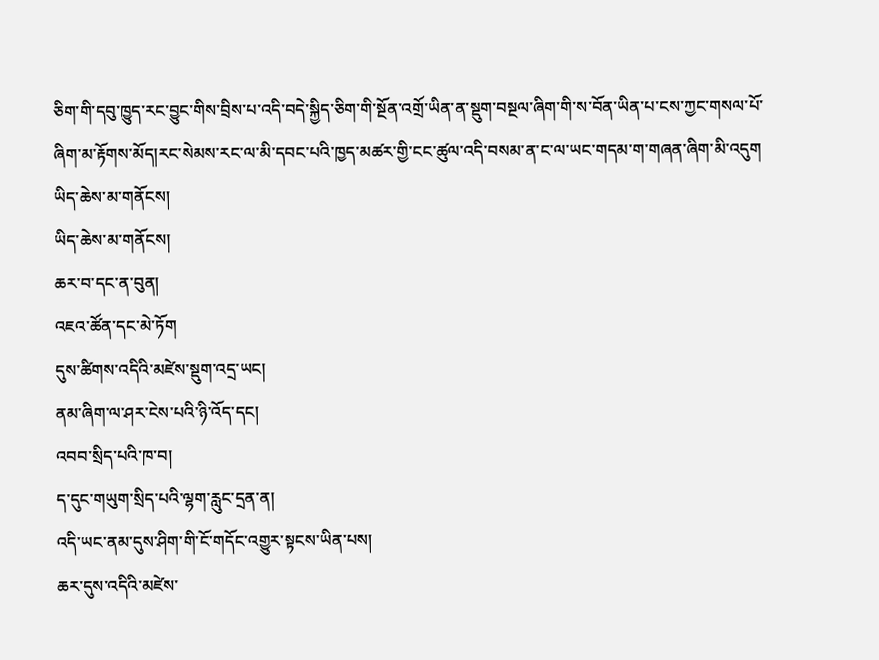ཅིག་གི་དབུ་ཁྱུད་རང་བྱུང་གིས་བྲིས་པ་འདི་བདེ་སྐྱིད་ཅིག་གི་སྔོན་འགྲོ་ཡིན་ན་སྡུག་བསྔལ་ཞིག་གི་ས་བོན་ཡིན་པ་ངས་ཀྱང་གསལ་པོ་ཞིག་མ་རྟོགས་མོད།རང་སེམས་རང་ལ་མི་དབང་པའི་ཁྱད་མཚར་གྱི་ངང་ཚུལ་འདི་བསམ་ན་ང་ལ་ཡང་གདམ་ག་གཞན་ཞིག་མི་འདུག
ཡིད་ཆེས་མ་གནོངས།
ཡིད་ཆེས་མ་གནོངས།
ཆར་བ་དང་ན་བུན།
འཇའ་ཚོན་དང་མེ་ཏོག
དུས་ཚིགས་འདིའི་མཛེས་སྡུག་འདྲ་ཡང།
ནམ་ཞིག་ལ་ཤར་ངེས་པའི་ཉི་འོད་དང།
འབབ་སྲིད་པའི་ཁ་བ།
ད་དུང་གཡུག་སྲིད་པའི་ལྷག་རླུང་དྲན་ན།
འདི་ཡང་ནམ་དུས་ཤིག་གི་ངོ་གདོང་འགྱུར་སྟངས་ཡིན་པས།
ཆར་དུས་འདིའི་མཛེས་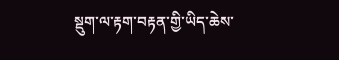སྡུག་ལ་རྟག་བརྟན་གྱི་ཡིད་ཆེས་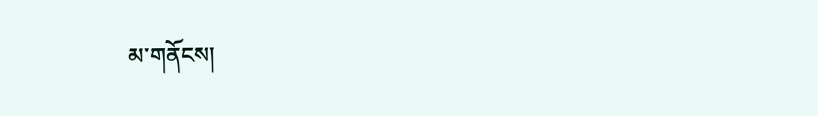མ་གནོངས།